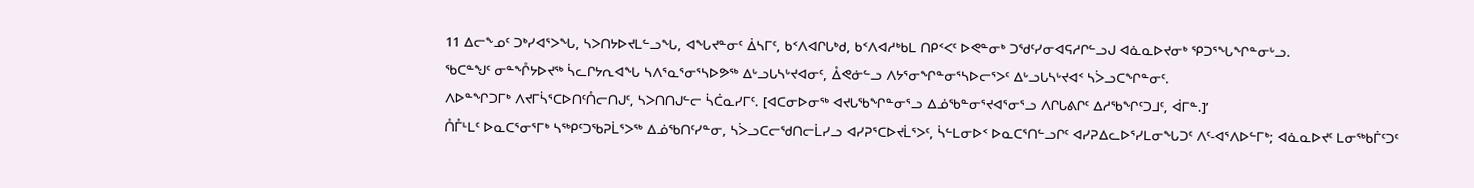11 ᐃᓕᖕᓄᑦ ᑐᒃᓯᐊᕐᐳᖓ, ᓴᐳᑎᔭᐅᔪᒪᓪᓗᖓ, ᐊᖓᔪᓐᓂᑦ ᐄᓴᒥᑦ, ᑲᑉᐱᐊᒋᒐᒃᑯ, ᑲᑉᐱᐊᓱᒃᑲᒪ ᑎᑭᑉᐸᑦ ᐅᕙᓐᓂᒃ ᑐᖁᑦᓯᓂᐊᕋᓱᒋᓪᓗᒍ ᐊᓈᓇᐅᔪᓂᒃ ᕿᑐᕐᖓᖏᓐᓂᒡᓗ.
ᖃᑕᓐᖑᑦ ᓂᓐᖎᔭᐅᔪᖅ ᓵᓚᒋᔭᕆᐊᖓ ᓴᐱᕐᓇᕐᓂᕐᓴᐅᕗᖅ ᐃᒡᓗᒐᓴᒡᔪᐊᓂᑦ, ᐂᕙᓃᓪᓗ ᐱᔭᕐᓂᖏᓐᓂᕐᓴᐅᓕᕐᐳᑦ ᐃᒡᓗᒐᓴᒡᔪᐊᑉ ᓴᐴᓗᑕᖏᓐᓂᑦ.
ᐱᐅᓐᖏᑐᒥᒃ ᐱᔪᒥᓵᕐᑕᐅᑎᑦᑍᓕᑎᒍᑦ, ᓴᐳᑎᑎᒍᓪᓕ ᓵᑖᓇᓯᒥᑦ. [ᐊᑕᓂᐅᓂᖅ ᐊᔪᒐᖃᖏᓐᓂᕐᓗ ᐃᓅᖃᓐᓂᕐᔪᐊᕐᓂᕐᓗ ᐱᒋᒐᕕᒋᑦ ᐃᓱᖃᖏᑦᑐᒧᑦ, ᐋᒥᓐ.]’
ᑍᒤᒻᒪᑦ ᐅᓇᑕᕐᓂᕐᒥᒃ ᓴᖅᑭᑦᑐᖃᕈᒫᕐᐳᖅ ᐃᓅᖃᑎᑦᓯᓐᓂ, ᓴᐴᓗᑕᓕᖁᑎᓕᒫᓯᓗ ᐊᓯᕈᕐᑕᐅᔪᒫᕐᐳᑦ, ᓵᓪᒪᓂᐅᑉ ᐅᓇᑕᕐᑎᓪᓗᒋᑦ ᐊᓯᕈᐃᓚᐅᕐᓯᒪᓂᖓᑐᑦ ᐱᑦ-ᐊᕐᐱᐅᓪᒥᒃ; ᐊᓈᓇᐅᔪᑦ ᒪᓂᖅᑲᒦᑦᑐᑦ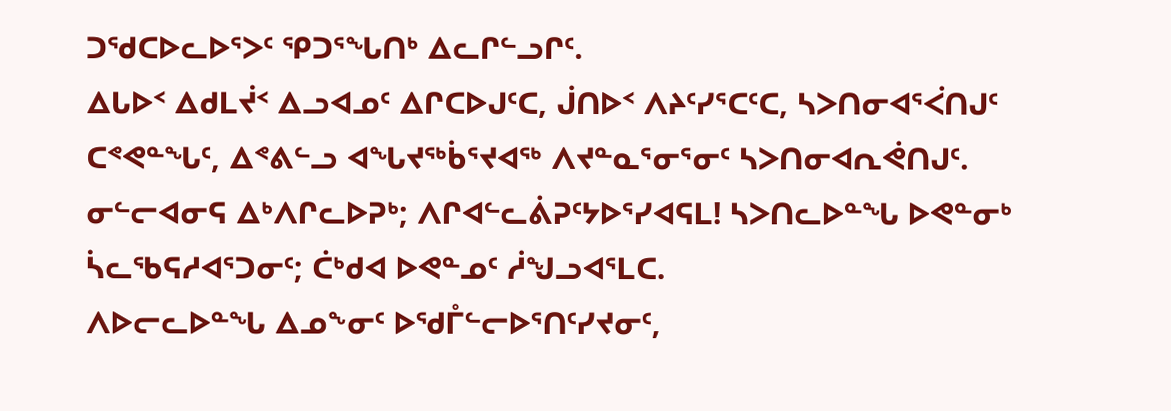ᑐᖁᑕᐅᓚᐅᕐᐳᑦ ᕿᑐᕐᖓᑎᒃ ᐃᓚᒋᓪᓗᒋᑦ.
ᐃᒐᐅᑉ ᐃᑯᒪᔫᑉ ᐃᓗᐊᓄᑦ ᐃᒋᑕᐅᒍᑦᑕ, ᒎᑎᐅᑉ ᐱᔨᑦᓯᕐᑕᑦᑕ, ᓴᐳᑎᓂᐊᕐᐹᑎᒍᑦ ᑕᕝᕙᓐᖓᑦ, ᐃᕝᕕᓪᓗ ᐊᖓᔪᖅᑳᕐᔪᐊᖅ ᐱᔪᓐᓇᕐᓂᕐᓂᑦ ᓴᐳᑎᓂᐊᕆᕚᑎᒍᑦ.
ᓂᓪᓕᐊᓂᕋ ᐃᒃᐱᒋᓚᐅᕈᒃ; ᐱᒋᐊᓪᓚᕖᕈᑦᔭᐅᕐᓯᐊᕋᒪ! ᓴᐳᑎᓚᐅᓐᖓ ᐅᕙᓐᓂᒃ ᓵᓚᖃᕋᓱᐊᕐᑐᓂᑦ; ᑖᒃᑯᐊ ᐅᕙᓐᓄᑦ ᓲᖑᓗᐊᕐᒪᑕ.
ᐱᐅᓕᓚᐅᓐᖓ ᐃᓄᖕᓂᑦ ᐅᖁᒤᓪᓕᐅᕐᑎᑦᓯᔪᓂᑦ,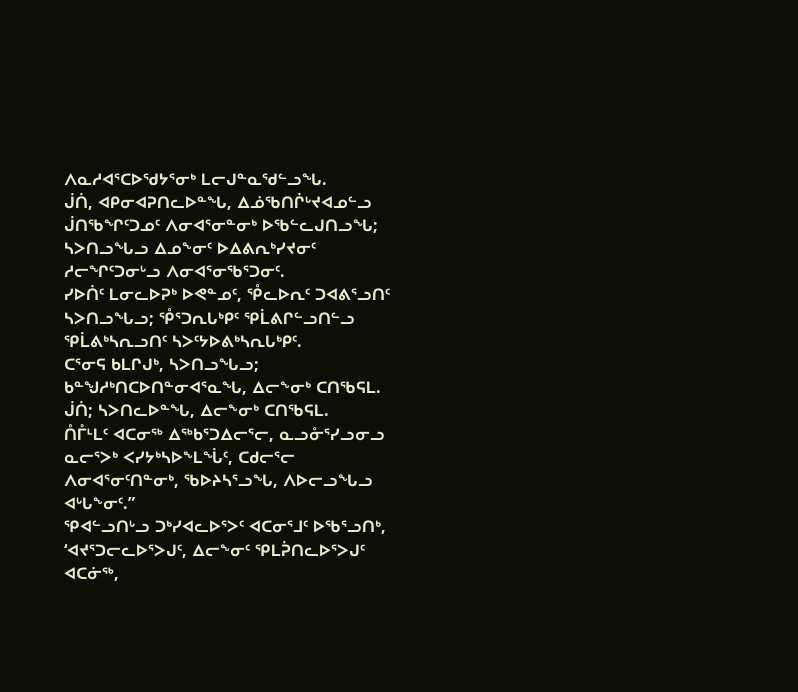ᐱᓇᓱᐊᕐᑕᐅᖁᔭᕐᓂᒃ ᒪᓕᒍᓐᓇᖁᓪᓗᖓ.
ᒎᑏ, ᐊᑭᓂᐊᕈᑎᓚᐅᓐᖓ, ᐃᓅᖃᑎᒌᒡᔪᐊᓄᓪᓗ ᒎᑎᖃᖏᑦᑐᓄᑦ ᐱᓂᐊᕐᓂᓐᓂᒃ ᐅᖃᓪᓚᒍᑎᓗᖓ; ᓴᐳᑎᓗᖓᓗ ᐃᓄᖕᓂᑦ ᐅᐃᕕᕆᒃᓯᔪᓂᑦ ᓱᓕᖏᑦᑐᓂᒡᓗ ᐱᓂᐊᕐᓂᖃᕐᑐᓂᑦ.
ᓯᐅᑏᑦ ᒪᓂᓚᐅᕈᒃ ᐅᕙᓐᓄᑦ, ᕾᓚᐅᕆᑦ ᑐᐊᕕᕐᓗᑎᑦ ᓴᐳᑎᓗᖓᓗ; ᕾᕐᑐᕆᒐᒃᑭᑦ ᕿᒫᕕᒋᓪᓗᑎᓪᓗ ᕿᒫᕕᒃᓴᕆᓗᑎᑦ ᓴᐳᑦᔭᐅᕕᒃᓴᕆᒐᒃᑭᑦ.
ᑕᕐᓂᕋ ᑲᒪᒋᒍᒃ, ᓴᐳᑎᓗᖓᓗ; ᑲᓐᖑᓱᒃᑎᑕᐅᑎᓐᓂᐊᕐᓇᖓ, ᐃᓕᖕᓂᒃ ᑕᑎᖃᕋᒪ.
ᒎᑏ; ᓴᐳᑎᓚᐅᓐᖓ, ᐃᓕᖕᓂᒃ ᑕᑎᖃᕋᒪ.
ᑍᒤᒻᒪᑦ ᐊᑕᓂᖅ ᐃᖅᑲᕐᑐᐃᓕᕐᓕ, ᓇᓗᓁᕐᓯᓗᓂᓗ ᓇᓕᕐᐳᒃ ᐸᓯᔭᒃᓴᐅᖕᒪᖔᑦ, ᑕᑯᓕᕐᓕ ᐱᓂᐊᕐᓂᑦᑎᓐᓂᒃ, ᖃᐅᔨᓴᕐᓗᖓ, ᐱᐅᓕᓗᖓᓗ ᐊᒡᒐᖕᓂᑦ.”
ᕿᐊᓪᓗᑎᒡᓗ ᑐᒃᓯᐊᓚᐅᕐᐳᑦ ᐊᑕᓂᕐᒧᑦ ᐅᖃᕐᓗᑎᒃ, ‘ᐊᔪᕐᑐᓕᓚᐅᕐᐳᒍᑦ, ᐃᓕᖕᓂᑦ ᕿᒪᕉᑎᓚᐅᕐᐳᒍᑦ ᐊᑕᓃᖅ,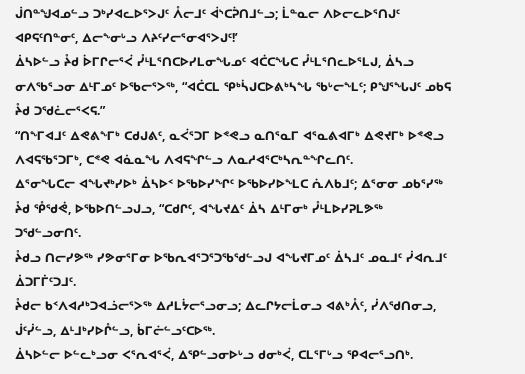ᒎᑎᓐᖑᐊᓄᓪᓗ ᑐᒃᓯᐊᓚᐅᕐᐳᒍᑦ ᐰᓕᒧᑦ ᐋᔅᑕᕉᑎᒧᓪᓗ; ᒫᓐᓇᓕ ᐱᐅᓕᓚᐅᕐᑎᒍᑦ ᐊᑭᕋᑦᑎᓐᓂᑦ, ᐃᓕᖕᓂᒡᓗ ᐱᔨᑦᓯᓕᕐᓂᐊᕐᐳᒍᑦ!’
ᐄᓴᐅᓪᓗ ᔧᑯ ᐆᒥᒋᓕᕐᐹ ᓮᒻᒪᕐᑎᑕᐅᓯᒪᓂᖓᓄᑦ ᐊᑖᑕᖓᑕ ᓮᒻᒪᕐᑎᓚᐅᕐᒪᒍ, ᐄᓴᓗ ᓂᐱᖃᕐᓗᓂ ᐃᒻᒥᓄᑦ ᐅᖃᓕᕐᐳᖅ, “ᐊᑖᑕᒪ ᕿᒃᓵᒍᑕᐅᕕᒃᓴᖓ ᖃᒡᓕᖕᒪᑦ; ᑭᖑᕐᖓᒍᑦ ᓄᑲᕋ ᔧᑯ ᑐᖁᓛᓕᕐᐸᕋ.”
“ᑎᖕᒥᐊᒧᑦ ᐃᕙᕕᖕᒥᒃ ᑕᑯᒍᕕᑦ, ᓇᐹᕐᑐᒥ ᐅᕝᕙᓗ ᓇᑎᕐᓇᒥ ᐊᕐᓇᕕᐊᒥᒃ ᐃᕙᔪᒥᒃ ᐅᕝᕙᓗ ᐱᐊᕋᖃᕐᑐᒥᒃ, ᑕᕝᕙ ᐊᓈᓇᖓ ᐱᐊᕋᖏᓪᓗ ᐱᓇᓱᐊᕐᑕᒃᓴᕆᓐᖏᓚᑎᑦ.
ᐃᕐᓂᖓᑕᓕ ᐊᖓᔪᒃᓯᐅᒃ ᐄᓴᐅᑉ ᐅᖃᐅᓯᖏᑦ ᐅᖃᐅᓯᐅᖕᒪᑕ ᕇᐱᑲᒧᑦ; ᐃᕐᓂᓂ ᓄᑲᕐᓯᖅ ᔧᑯ ᕾᖁᕚ, ᐅᖃᐅᑎᓪᓗᒍᓗ, “ᑕᑯᒋᑦ, ᐊᖓᔪᐃᑦ ᐄᓴ ᐃᒻᒥᓂᒃ ᓮᒻᒪᐅᓯᕈᒪᕗᖅ ᑐᖁᓪᓗᓂᑎᑦ.
ᔧᑯᓗ ᑎᓕᓯᕗᖅ ᓯᕗᓂᕐᒥᓂ ᐅᖃᕆᐊᕐᑐᕐᑐᖃᖁᓪᓗᒍ ᐊᖓᔪᒥᓄᑦ ᐄᓴᒧᑦ ᓄᓇᒧᑦ ᓰᐊᕆᒧᑦ ᐄᑐᒥᒦᑦᑐᒧᑦ.
ᔧᑯᓕ ᑲᑉᐱᐊᓱᒃᑐᐊᓘᓕᕐᐳᖅ ᐃᓱᒪᔮᓕᕐᓗᓂᓗ; ᐃᓚᒋᔭᓕᒫᓂᓗ ᐊᕕᒃᐰᑦ, ᓰᐱᖁᑎᓂᓗ, ᒎᑦᓰᓪᓗ, ᐃᒻᒧᒃᓯᐅᒊᓪᓗ, ᑳᒥᓖᓪᓗᑦᑕᐅᖅ.
ᐄᓴᐅᓪᓕ ᐅᓪᓚᒃᓗᓂ ᐸᕐᕆᐊᕐᐹ, ᐃᕿᓪᓗᓂᐅᒡᓗ ᑯᓂᒃᐹ, ᑕᒪᕐᒥᒡᓗ ᕿᐊᓕᕐᓗᑎᒃ.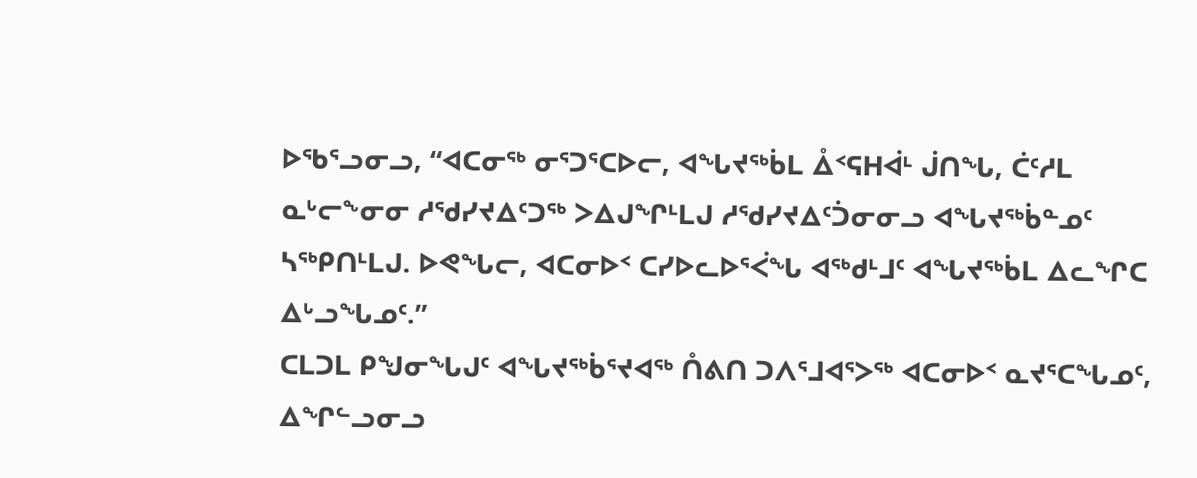ᐅᖃᕐᓗᓂᓗ, “ᐊᑕᓂᖅ ᓂᕐᑐᕐᑕᐅᓕ, ᐊᖓᔪᖅᑳᒪ ᐂᑉᕋᕼᐋᒻ ᒎᑎᖓ, ᑖᑦᓱᒪ ᓇᒡᓕᖕᓂᓂ ᓱᖁᓯᔪᐃᑦᑐᖅ ᐳᐃᒍᖏᒻᒪᒍ ᓱᖁᓯᔪᐃᑦᑑᓂᓂᓗ ᐊᖓᔪᖅᑳᓐᓄᑦ ᓴᖅᑭᑎᒻᒪᒍ. ᐅᕙᖓᓕ, ᐊᑕᓂᐅᑉ ᑕᓯᐅᓚᐅᕐᐹᖓ ᐊᖅᑯᒻᒧᑦ ᐊᖓᔪᖅᑳᒪ ᐃᓚᖏᑕ ᐃᒡᓗᖓᓄᑦ.”
ᑕᒪᑐᒪ ᑭᖑᓂᖓᒍᑦ ᐊᖓᔪᖅᑳᕐᔪᐊᖅ ᑍᕕᑎ ᑐᐱᕐᒧᐊᕐᐳᖅ ᐊᑕᓂᐅᑉ ᓇᔪᕐᑕᖓᓄᑦ, ᐃᖏᓪᓗᓂᓗ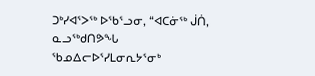ᑐᒃᓯᐊᕐᐳᖅ ᐅᖃᕐᓗᓂ, “ᐊᑕᓃᖅ ᒎᑏ, ᓇᓗᖅᑯᑎᕗᖓ ᖃᓄᐃᓕᐅᕐᓯᒪᓂᕆᔭᕐᓂᒃ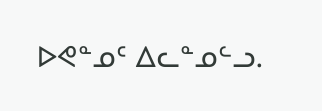ᐅᕙᓐᓄᑦ ᐃᓚᓐᓄᓪᓗ.